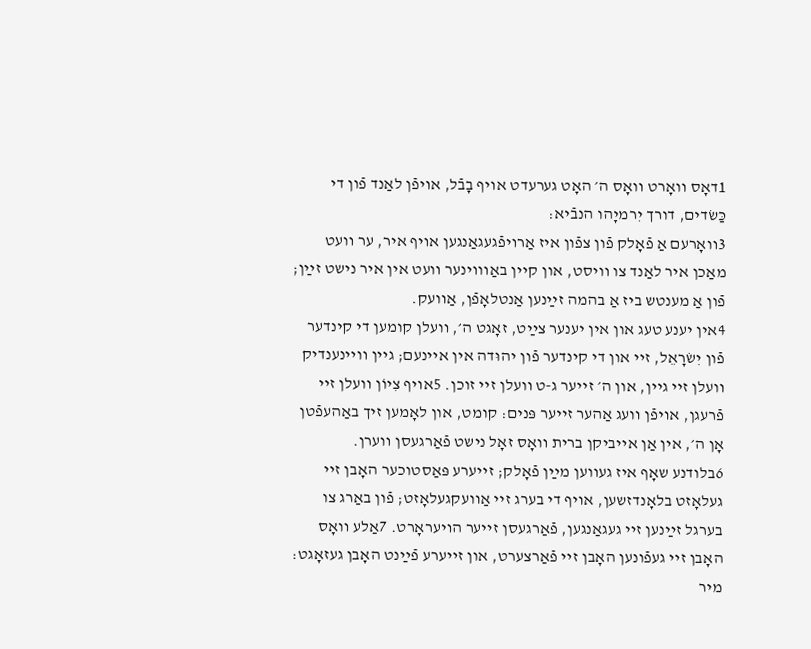1דאָס װאָרט װאָס ה׳ האָט גערעדט אױף בָבֿל, אױפֿן לאַנד פֿון די כַּשׂדים, דורך יִרמיָהו הנבֿיא:
3װאָרעם אַ פֿאָלק פֿון צפֿון איז אַרױפֿגעגאַנגען אױף איר, ער װעט מאַכן איר לאַנד צו װיסט, און קײן באַװױנער װעט אין איר נישט זײַן; פֿון אַ מענטש ביז אַ בהמה זײַנען אַנטלאָפֿן, אַװעק.
4אין יענע טעג און אין יענער צײַט, זאָגט ה׳, װעלן קומען די קינדער פֿון יִשׂרָאֵל, זײ און די קינדער פֿון יהוּדה אין אײנעם; גײן װײנענדיק װעלן זײ גײן, און ה׳ זײער ג-ט װעלן זײ זוכן. 5אױף צִיוֹן װעלן זײ פֿרעגן, אױפֿן װעג אַהער זײער פּנים: קומט, און לאָמען זיך באַהעפֿטן אָן ה׳, אין אַן אײביקן ברית װאָס זאָל נישט פֿאַרגעסן װערן.
6בלודנע שאָף איז געװען מײַן פֿאָלק; זײערע פּאַסטוכער האָבן זײ געלאָזט בלאָנדזשען, אױף די בערג זײ אַװעקגעלאָזט; פֿון באַרג צו בערגל זײַנען זײ געגאַנגען, פֿאַרגעסן זײער הױעראָרט. 7אַלע װאָס האָבן זײ געפֿונען האָבן זײ פֿאַרצערט, און זײערע פֿײַנט האָבן געזאָגט: מיר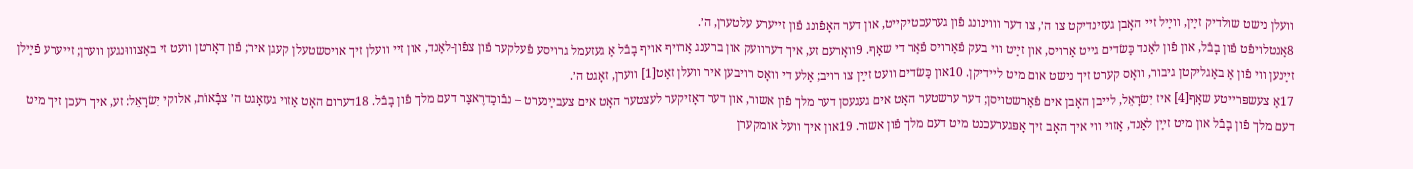װעלן נישט שולדיק זײַן, װײַל זײ האָבן געזינדיקט צו ה׳, צו דער װױנונג פֿון גערעכטיקײט, און דער האָפֿונג פֿון זײערע עלטערן, ה׳.
8אַנטלױפֿט פֿון בָבֿל, און פֿון לאַנד כַּשׂדים גײט אַרױס, און זײַט װי בעק פֿאַרױס פֿאַר די שאָף. 9װאָרעם זע, איך דערװעק און ברענג אַרױף אױף בָבֿל אַ געזעמל גרױסע פֿעלקער פֿון צפֿון-לאַנד, און זײ װעלן זיך אױסשטעלן קעגן איר; פֿון דאָרטן װעט זי באַצװוּנגען װערן; זײערע פֿײַלן זײַנען װי פֿון אַ באַגליקטן גיבור, װאָס קערט זיך נישט אום מיט לײדיקן. 10און כַּשׂדים װעט זײַן צו רױב; אַלע די װאָס רױבען איר װעלן זאַט[1] װערן, זאָגט ה׳.
17אַ צעשפּרײטע שאָף[4] איז יִשׂרָאֵל, לײבן האָבן אים פֿאַרשטױסן; דער ערשטער האָט אים געגעסן דער מלך פֿון אשור, און דער דאָזיקער לעצטער האָט אים צעבײַנערט – נבֿוכַדרֶאצַר דעם מלך פֿון בָבֿל. 18דערום האָט אַזױ געזאָגט ה׳ צבָֿאוֹת, אלוקי יִשׂרָאֵל: זע, איך רעכן זיך מיט דעם מלך פֿון בָבֿל און מיט זײַן לאַנד, אַזױ װי איך האָב זיך אָפּגערעכנט מיט דעם מלך פֿון אשור. 19און איך װעל אומקערן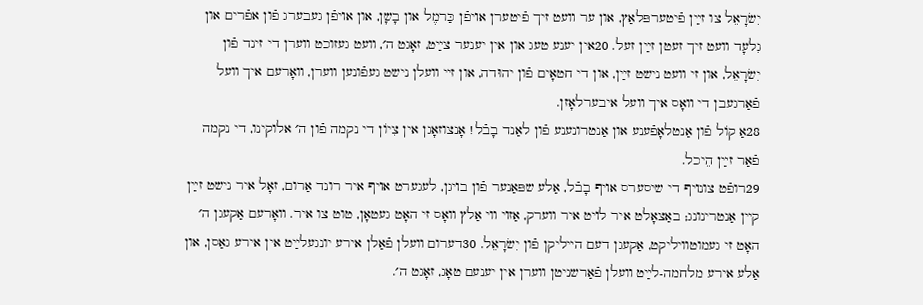יִשׂרָאֵל צו זײַן פֿיטערפּלאַץ, און ער װעט זיך פֿיטערן אױפֿן כַּרמֶל און בָשָן, און אױפֿן געבערג פֿון אפֿרים און גִלעָד װעט זיך זעטן זײַן זעל. 20אין יענע טעג און אין יענער צײַט, זאָגט ה׳, װעט געזוכט װערן די זינד פֿון יִשׂרָאֵל, און זי װעט נישט זײַן, און די חטאָים פֿון יהוּדה, און זײ װעלן נישט געפֿונען װערן, װאָרעם איך װעל פֿאַרגעבן די װאָס איך װעל איבערלאָזן.
28אַ קֹול פֿון אַנטלאָפֿענע און אַנטרונענע פֿון לאַנד בָבֿל! אָנצוזאָגן אין צִיוֹן די נקמה פֿון ה׳ אלוקינו, די נקמה פֿאַר זײַן הֵיכל.
29רופֿט צונױף די שיסערס אױף בָבֿל, אַלע שפּאַנער פֿון בױגן, לעגערט אױף איר רונד אַרום, זאָל איר נישט זײַן קײן אַנטרינונג; באַצאָלט איר לױט איר װערק, אַזױ װי אַלץ װאָס זי האָט געטאָן, טוט צו איר. װאָרעם אַקעגן ה׳ האָט זי געמוטװיליקט, אַקעגן דעם הײליקן פֿון יִשׂרָאֵל. 30דערום װעלן פֿאַלן אירע יונגעלײַט אין אירע גאַסן, און אַלע אירע מלחמה-לײַט װעלן פֿאַרשניטן װערן אין יענעם טאָג, זאָגט ה׳.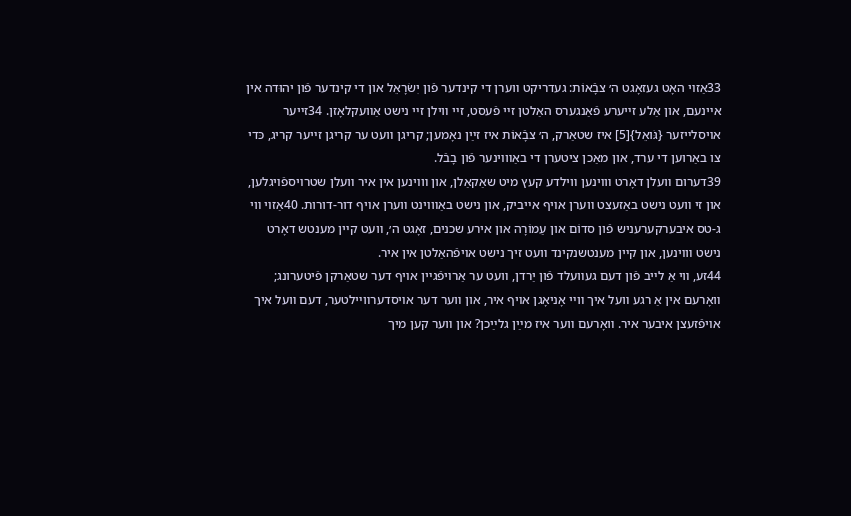33אַזױ האָט געזאָגט ה׳ צבָֿאוֹת: געדריקט װערן די קינדער פֿון יִשׂרָאֵל און די קינדער פֿון יהוּדה אין אײנעם, און אַלע זײערע פֿאַנגערס האַלטן זײ פֿעסט, זײ װילן זײ נישט אַװעקלאָזן. 34זײער אױסלײזער {גֹּואֵל}[5] איז שטאַרק, ה׳ צבָֿאוֹת איז זײַן נאָמען; קריגן װעט ער קריגן זײער קריג, כּדי צו באַרוען די ערד, און מאַכן ציטערן די באַװױנער פֿון בָבֿל.
39דערום װעלן דאָרט װױנען װילדע קעץ מיט שאַקאַלן, און װױנען אין איר װעלן שטרױספֿױגלען, און זי װעט נישט באַזעצט װערן אױף אײביק, און נישט באַװױנט װערן אױף דור-דורות. 40אַזױ װי ג-טס איבערקערעניש פֿון סדוֹם און עַמוֹרָה און אירע שכנים, זאָגט ה׳, װעט קײן מענטש דאָרט נישט װױנען, און קײן מענטשנקינד װעט זיך נישט אױפֿהאַלטן אין איר.
44זע, װי אַ לײב פֿון דעם געװעלד פֿון יַרדן, װעט ער אַרױפֿגײן אױף דער שטאַרקן פֿיטערונג; װאָרעם אין אַ רגע װעל איך װײ אָניאָגן אױף איר, און װער דער אױסדערװײלטער, דעם װעל איך אױפֿזעצן איבער איר. װאָרעם װער איז מײַן גלײַכן? און װער קען מיך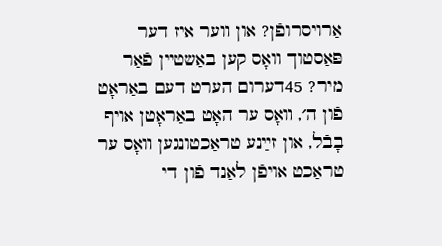אַרױסרופֿן? און װער איז דער פּאַסטוך װאָס קען באַשטײן פֿאַר מיר? 45דערום הערט דעם באַראָט פֿון ה׳, װאָס ער האָט באַראָטן אױף בָבֿל, און זײַנע טראַכטונגען װאָס ער טראַכט אױפֿן לאַנד פֿון די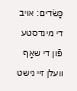כַּשׂדים: אױב די מינדסטע פֿון די שאָף װעלן זײ נישט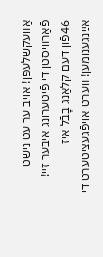אַװעקשלעפּן! אױב ער עט נישט פֿאַרװיסטן די פֿיטערונג איבער זײ! 46פֿון דעם קלאַנג בָבֿל איז אײַנגענומען! װערט אױפֿגעציטערט די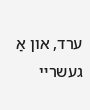ערד, און אַ געשרײ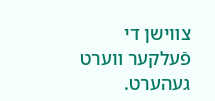צװישן די פֿעלקער װערט געהערט.